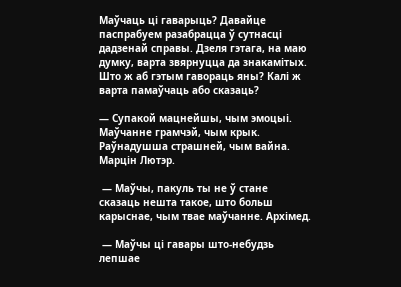Маўчаць ці гаварыць? Давайце паспрабуем разабрацца ў сутнасці дадзенай справы. Дзеля гэтага, на маю думку, варта звярнуцца да знакамітых. Што ж аб гэтым гавораць яны? Калі ж варта памаўчаць або сказаць?

— Супакой мацнейшы, чым эмоцыі. Маўчанне грамчэй, чым крык. Раўнадушша страшней, чым вайна. Марцін Лютэр.

 — Маўчы, пакуль ты не ў стане сказаць нешта такое, што больш карыснае, чым твае маўчанне. Архімед.

 — Маўчы ці гавары што-небудзь лепшае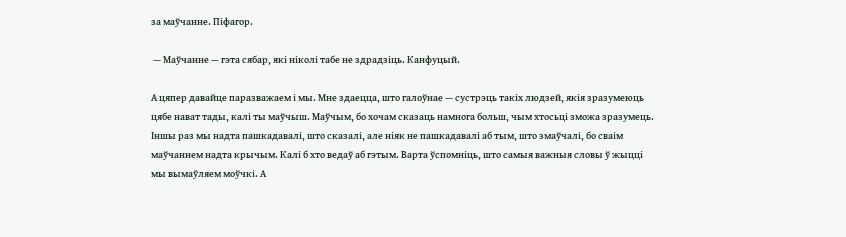за маўчанне. Піфагор.

 — Маўчанне — гэта сябар, які ніколі табе не здрадзіць. Канфуцый.

А цяпер давайце паразважаем і мы. Мне здаецца, што галоўнае — сустрэць такіх людзей, якія зразумеюць цябе нават тады, калі ты маўчыш. Маўчым, бо хочам сказаць намнога больш, чым хтосьці зможа зразумець. Іншы раз мы надта пашкадавалі, што сказалі, але ніяк не пашкадавалі аб тым, што змаўчалі, бо сваім маўчаннем надта крычым. Калі б хто ведаў аб гэтым. Варта ўспомніць, што самыя важныя словы ў жыцці мы вымаўляем моўчкі. А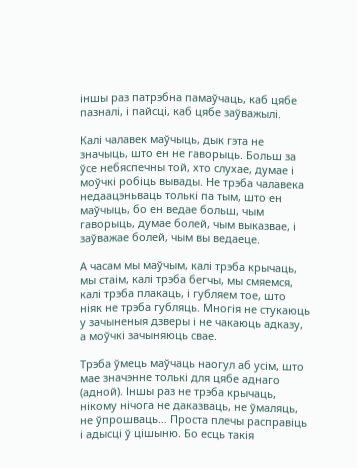іншы раз патрэбна памаўчаць, каб цябе пазналі, і пайсці, каб цябе заўважылі.

Калі чалавек маўчыць, дык гэта не значыць, што ен не гаворыць. Больш за ўсе небяспечны той, хто слухае, думае і моўчкі робіць вывады. Не трэба чалавека недаацэньваць толькі па тым, што ен маўчыць, бо ен ведае больш, чым гаворыць, думае болей, чым выказвае, і заўважае болей, чым вы ведаеце.

А часам мы маўчым, калі трэба крычаць, мы стаім, калі трэба бегчы, мы смяемся, калі трэба плакаць, і губляем тое, што ніяк не трэба губляць. Многія не стукаюць у зачыненыя дзверы і не чакаюць адказу, а моўчкі зачыняюць свае.

Трэба ўмець маўчаць наогул аб усім, што мае значэнне толькі для цябе аднаго (адной). Іншы раз не трэба крычаць, нікому нічога не даказваць, не ўмаляць, не ўпрошваць… Проста плечы расправіць і адысці ў цішыню. Бо есць такія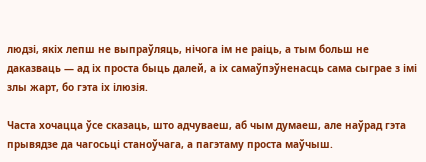людзі, якіх лепш не выпраўляць, нічога ім не раіць, а тым больш не даказваць — ад іх проста быць далей, а іх самаўпэўненасць сама сыграе з імі злы жарт, бо гэта іх ілюзія.

Часта хочацца ўсе сказаць, што адчуваеш, аб чым думаеш, але наўрад гэта прывядзе да чагосьці станоўчага, а пагэтаму проста маўчыш.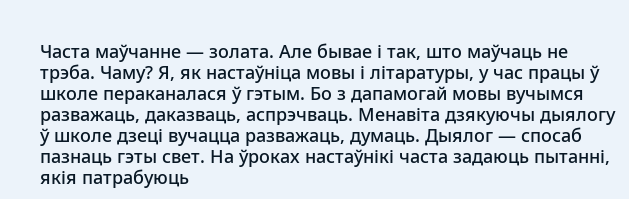Часта маўчанне — золата. Але бывае і так, што маўчаць не трэба. Чаму? Я, як настаўніца мовы і літаратуры, у час працы ў школе пераканалася ў гэтым. Бо з дапамогай мовы вучымся разважаць, даказваць, аспрэчваць. Менавіта дзякуючы дыялогу ў школе дзеці вучацца разважаць, думаць. Дыялог — спосаб пазнаць гэты свет. На ўроках настаўнікі часта задаюць пытанні, якія патрабуюць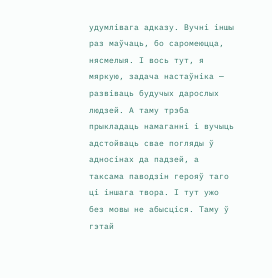удумлівага адказу. Вучні іншы раз маўчаць, бо саромеюцца, нясмелыя. І вось тут, я мяркую, задача настаўніка — развіваць будучых дарослых людзей. А таму трэба прыкладаць намаганні і вучыць адстойваць свае погляды ў адносінах да падзей, а таксама паводзін герояў таго ці іншага твора. І тут ужо без мовы не абысціся. Таму ў гэтай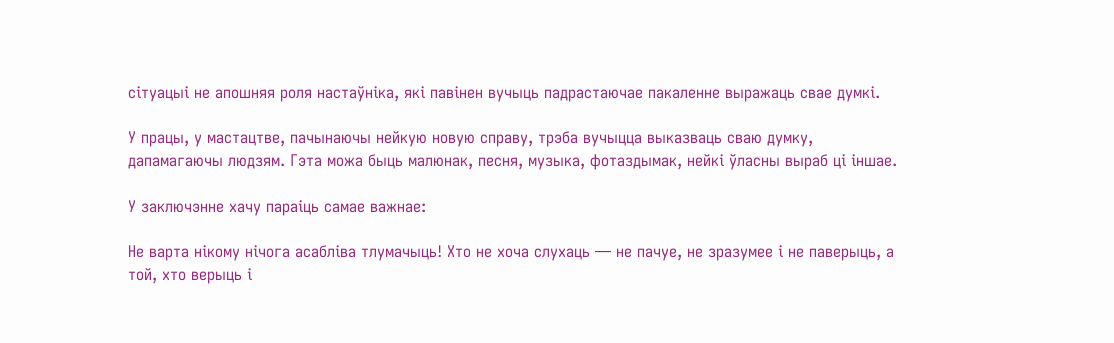сітуацыі не апошняя роля настаўніка, які павінен вучыць падрастаючае пакаленне выражаць свае думкі.

У працы, у мастацтве, пачынаючы нейкую новую справу, трэба вучыцца выказваць сваю думку, дапамагаючы людзям. Гэта можа быць малюнак, песня, музыка, фотаздымак, нейкі ўласны выраб ці іншае.

У заключэнне хачу параіць самае важнае:

Не варта нікому нічога асабліва тлумачыць! Хто не хоча слухаць — не пачуе, не зразумее і не паверыць, а той, хто верыць і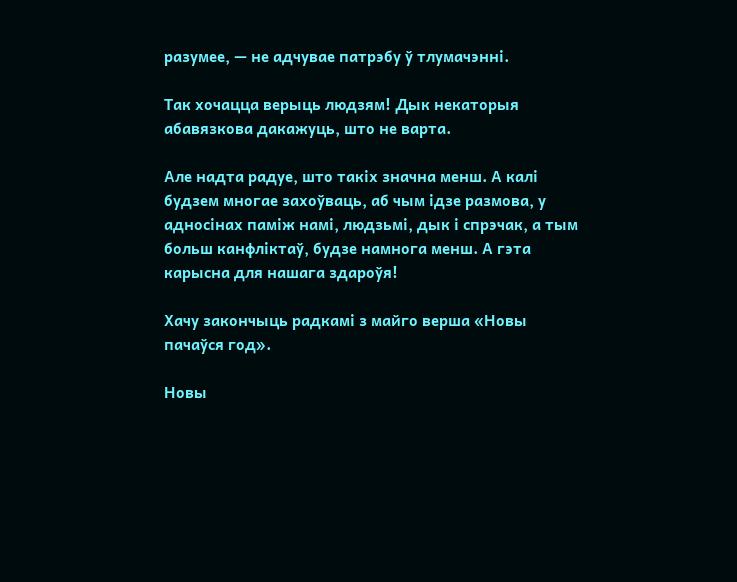разумее, — не адчувае патрэбу ў тлумачэнні.

Так хочацца верыць людзям! Дык некаторыя абавязкова дакажуць, што не варта.

Але надта радуе, што такіх значна менш. А калі будзем многае захоўваць, аб чым ідзе размова, у адносінах паміж намі, людзьмі, дык і спрэчак, а тым больш канфліктаў, будзе намнога менш. А гэта карысна для нашага здароўя!

Хачу закончыць радкамі з майго верша «Новы пачаўся год».

Новы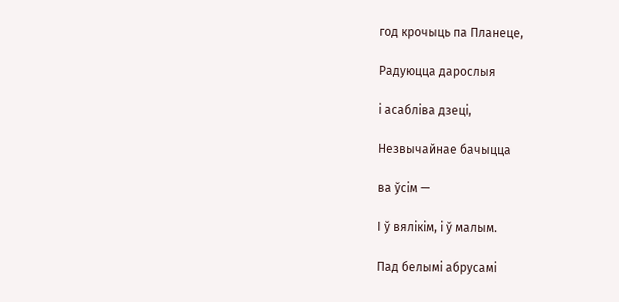год крочыць па Планеце,

Радуюцца дарослыя

і асабліва дзеці,

Незвычайнае бачыцца

ва ўсім —

І ў вялікім, і ў малым.

Пад белымі абрусамі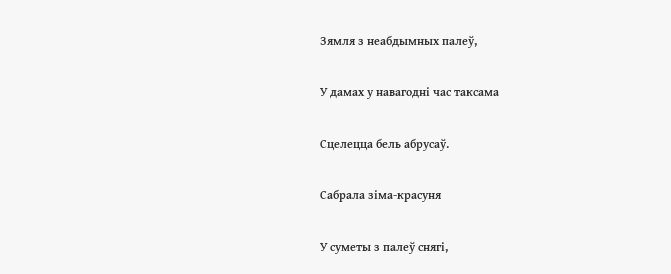Зямля з неабдымных палеў,

У дамах у навагодні час таксама

Сцелецца бель абрусаў.

Сабрала зіма-красуня

У суметы з палеў снягі,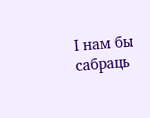І нам бы сабраць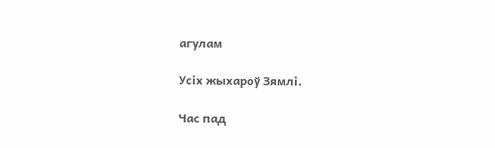агулам

Усіх жыхароў Зямлі.

Час пад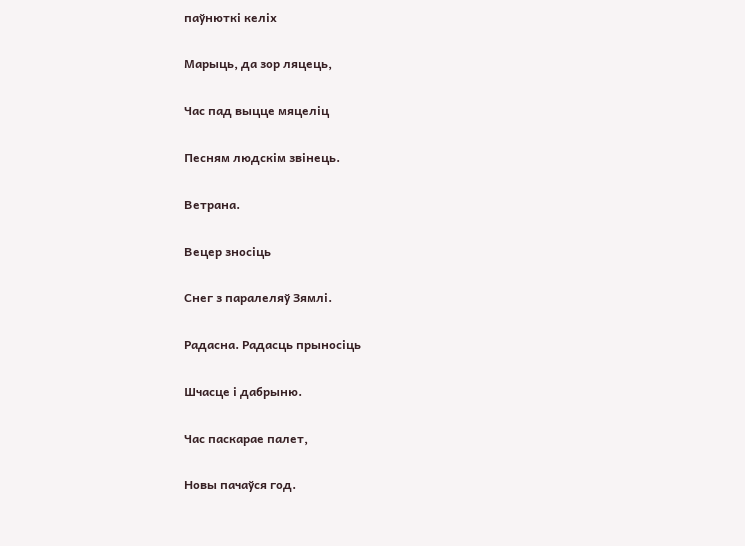паўнюткі келіх

Марыць, да зор ляцець,

Час пад выцце мяцеліц

Песням людскім звінець.

Ветрана.

Вецер зносіць

Снег з паралеляў Зямлі.

Радасна. Радасць прыносіць

Шчасце і дабрыню.

Час паскарае палет,

Новы пачаўся год.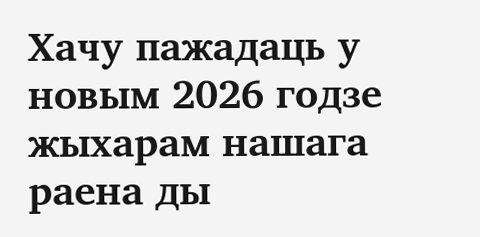Хачу пажадаць у новым 2026 годзе жыхарам нашага раена ды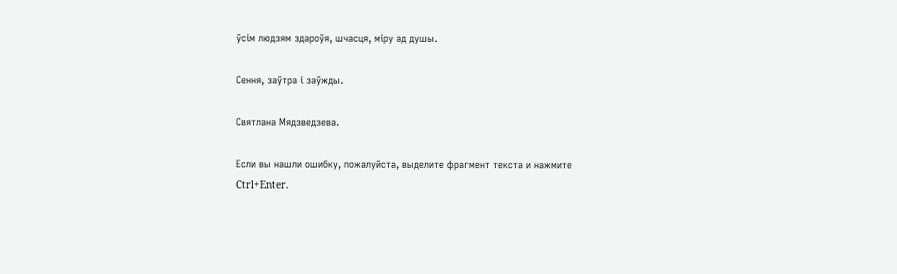ўсім людзям здароўя, шчасця, міру ад душы.

Сення, заўтра і заўжды.

Святлана Мядзведзева.

Если вы нашли ошибку, пожалуйста, выделите фрагмент текста и нажмите Ctrl+Enter.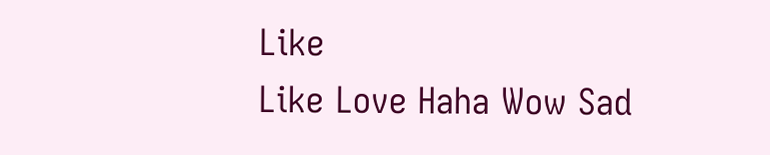Like
Like Love Haha Wow Sad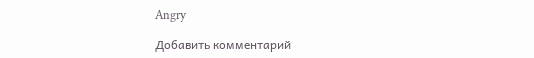Angry

Добавить комментарий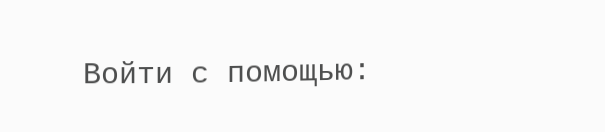Войти с помощью: